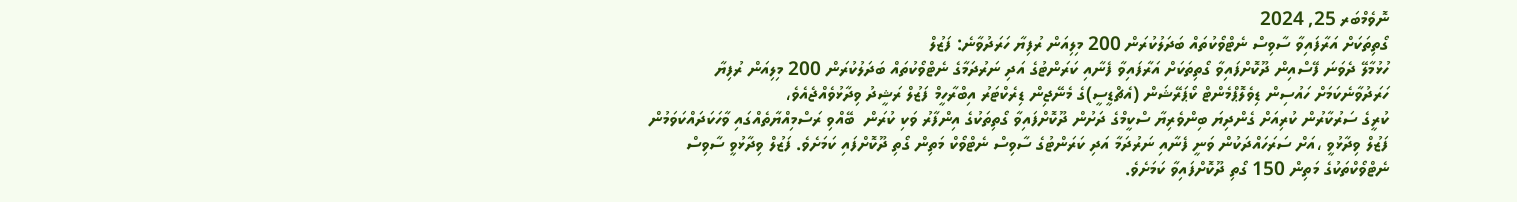ނޮވެމްބަރ 25, 2024
ގޯތިތަކަށް އަރާފައިވާ ސާވިސް ނެޓްވޯކުތައް ބަދަލުކުރަން 200 މިލިއަން ރުފިޔާ ހަރަދުވާނެ: ފަޒުލް
ހުޅުމާލޭ ދެވަނަ ފޭސްއިން ދޫކޮށްފައިވާ ގޯތިތަކަށް އަރާފައިވާ ފެނާއި ކަރަންޓުގެ އަދި ނަރުދަމާގެ ނެޓްވޯކުތައް ބަދަލުކުރަން 200 މިލިއަން ރުފިޔާ ހަރަދުވާނެކަމަށް ހައުސިން ޑިވެލޮޕްމެންޓް ކޯޕަރޭޝަން (އެޗްޑީސީ)ގެ މެނޭޖިން ޑިރެކްޓަރު އިބްރާހީމް ފަޒުލް ރަޝީދު ވިދާޅުވެއްޖެއެވެ،
ކުރީގެ ސަރުކާރުން ކުރިއަށް ގެންދިޔަ ބިންވެރިޔާ ސްކީމްގެ ދަށުން ދޫކޮށްފައިވާ ގޯތިތަކުގެ އިންފާރު ވަކި ކުރަން  ބޭއްވި ރަސްމިއްޔާތެއްގައި ވާހަކަދައްކަވަމުން ފަޒުލް ވިދާޅުވީ ،އަށް ސަރަހައްދަކުން ވަނީ ފެނާއި ނަރުދަމާ އަދި ކަރަންޓުގެ ސާވިސް ނެޓްވޯކް މަތިން ގޯތި ދޫކޮށްފައި ކަމަށެވެ. ފަޒުލް ވިދާޅުވީ ސާވިސް ނެޓްވޯކްތަކުގެ މަތިން 150 ގޯތި ދޫކޮށްފައިވާ ކަމަށެވެ.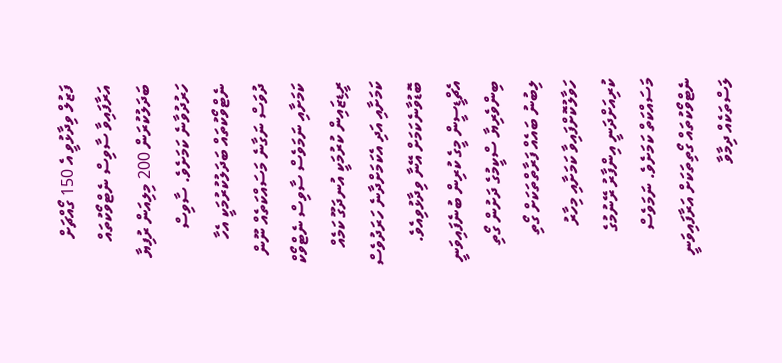ފަޒުލް ވިދާޅުވީ އެ 150 ގޯއްޗަށް އަރާފައިވާ ސާވިސް ނެޓްވޯކުތައް ބަދަލުކުރަން 200 މިލިއަން ރުފިޔާ ހަރުދުވާނެ ކަމަށެވެ. ސާވިސް ނެޓްވޯކުތައް ބަދަލުކުރުމަކީ އެހާ ދުވަސް ނަގާނެ މަސައްކަތެއް ނޫން ކަމަށާއި ނަމަވެސް ސާވިސް ނެޓްވޯކް ރީޑިޒައިން ކުރުމަކީ އުނދަގޫ ކަމެއް ކަމަށާއި އަދި އެކަމަށްދާނެ ހަރަދުވެސް ބޮޑުވާނެކަމަށް އޭނާ ވިދާޅުވިއެވެ.
އެޗްޑީސީން މީގެ ކުރިން ބުނެފައިވަނީ ބިންވެރިޔާ ސްކީމުގެ ދަށުން ގޯތި ލިބުނު ބައެއް ފަރާތްތަކަށް ގޯތި ހަވާލުކޮށްފައިވާ ކަމަށާއި މިހާރު ކުރިއަށްދަނީ އިންފާރު ރޭނުމުގެ މަސައްކަތް ކަމަށެވެ. ނަމަވެސް ނެޓްވޯކުތައް ގޯތިތަކަށް އަރާފައިވަނީ ލަސްތަކެއް ދިމާވާ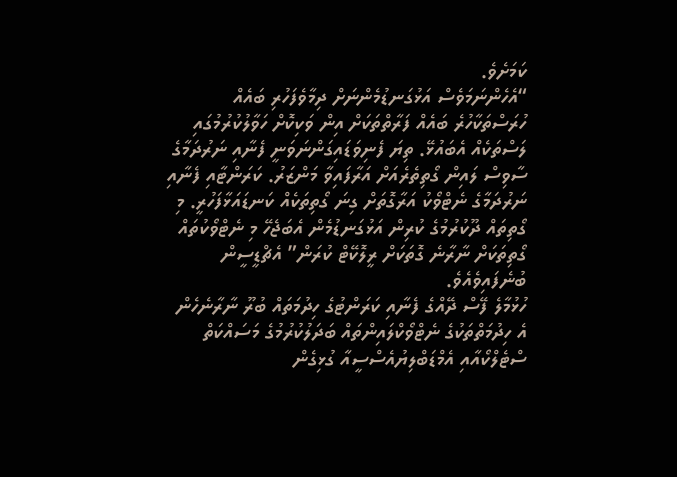ކަމަށެވެ.
“އެހެންނަމަވެސް އަޅުގަނޑުމެންނަށް ދިމާވެފަހުރި ބައެއް ހުރަސްތަކާހުރެ ބައެއް ފަރާތްތަކަށް އިން ވަކިކޮށް ހަވާލުކުރުމުގައި ލަސްތަކެއް އެބައުޅޭ. ތިޔަ ފެނިވަޑައިގަންނަވަނީ ފެނާއި ނަރުދަމާގެ ސާވިސް ލައިން ގޯތިތެރެއަށް އަރާފައިވާ މަންޒަރު. ކަރަންޓާއި ފެނާއި ނަރުދަމާގެ ނެޓްވޯކު އަރާގޮތަށް ގިނަ ގޯތިތަކެއް ކަނޑައަޅާފަހުރީ. މި ގޯތިތައް ދޫކުރުމުގެ ކުރިން އަޅުގަނޑުމެން އެބަޖެހޭ މި ނެޓްވޯކުތައް ގޯތިތަކަށް ނާރާނެ ގޮތަކަށް ރީލޮކޭޓް ކުރަން” އެޗްޑީސީން ބުނެފައިވެއެވެ.
ހުޅުމާލެ ފޭސް ދޭއްގެ ފެނާއި ކަރަންޓުގެ ހިދުމަތައް ބުރޫ ނާރާނެހެން އެ ހިދުމަތްތަކުގެ ނެޓްވޯކްލައިންތައް ބަދަލުކުރުމުގެ މަސައްކަތް ސްޓެލްކޯއާއި އެމްޑަބްލިޔުއެސްސީއާ ގުޅިގެން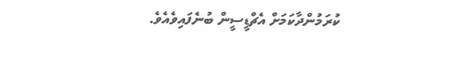ކުރަމުންދާކަމަށް އެޗްޑީސީން ބުނެފައިވެއެވެ.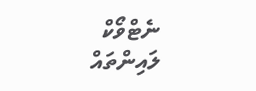ނެޓްވޯކް ލައިންތައް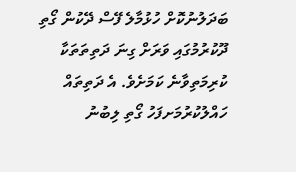ބަދަލުނުކޮށް ހުޅުމާލެ ފޭސް ދޭކުން ގޯތި ދޫކުރުމުގައި ވަރަށް ގިނަ ދަތިތަތަކާ ކުރިމަތިވާނެ ކަމަށެވެ. އެ ދަތިތައް ހައްލުކުރުމަށފަހު ގޯތި ލިބުނު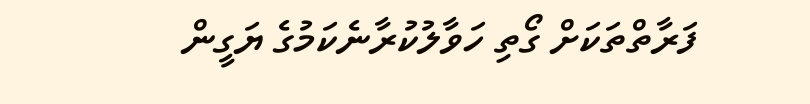ފަރާތްތަކަށް ގޯތި ހަވާލުކުރާނެކަމުގެ ޔަގީން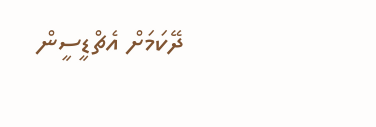ދޭކަމަށް އެޗްޑީސީން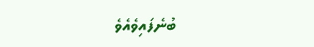ބުނެފައިވެއެވެ